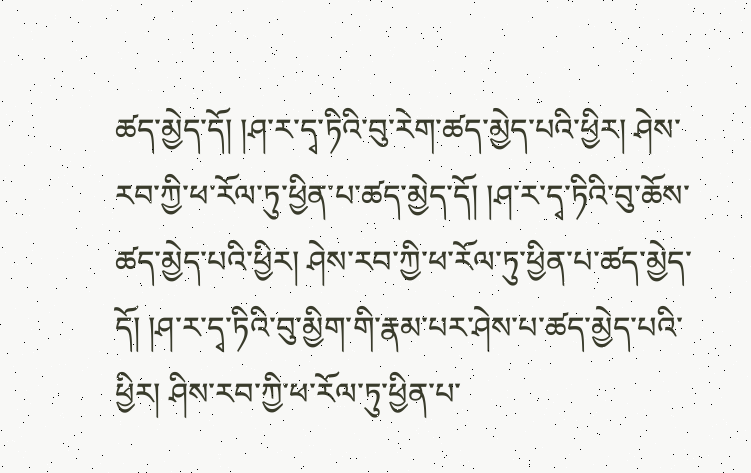ཚད་མྱེད་དོ། །ཤ་ར་དྭ་ཏིའི་བུ་རེག་ཚད་མྱེད་པའི་ཕྱིར། ཤེས་རབ་ཀྱི་ཕ་རོལ་ཏུ་ཕྱིན་པ་ཚད་མྱེད་དོ། །ཤ་ར་དྭ་ཏིའི་བུ་ཆོས་ཚད་མྱེད་པའི་ཕྱིར། ཤེས་རབ་ཀྱི་ཕ་རོལ་ཏུ་ཕྱིན་པ་ཚད་མྱེད་དོ། །ཤ་ར་དྭ་ཏིའི་བུ་མྱིག་གི་རྣམ་པར་ཤེས་པ་ཚད་མྱེད་པའི་ཕྱིར། ཤིས་རབ་ཀྱི་ཕ་རོལ་ཏུ་ཕྱིན་པ་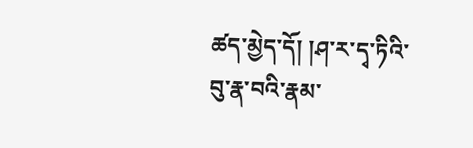ཚད་མྱེད་དོ། །ཤ་ར་དྭ་ཏིའི་བུ་རྣ་བའི་རྣམ་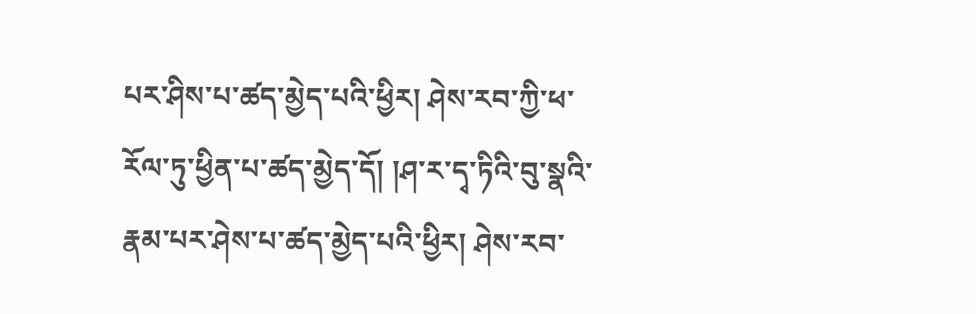པར་ཤིས་པ་ཚད་མྱེད་པའི་ཕྱིར། ཤེས་རབ་ཀྱི་ཕ་རོལ་ཏུ་ཕྱིན་པ་ཚད་མྱེད་དོ། །ཤ་ར་དྭ་ཏིའི་བུ་སྣའི་རྣམ་པར་ཤེས་པ་ཚད་མྱེད་པའི་ཕྱིར། ཤེས་རབ་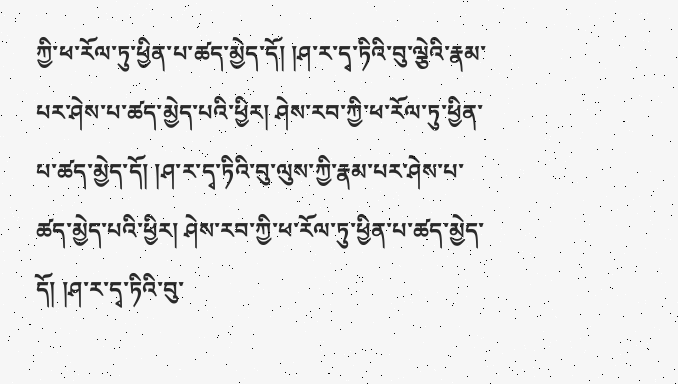ཀྱི་ཕ་རོལ་ཏུ་ཕྱིན་པ་ཚད་མྱེད་དོ། །ཤ་ར་དྭ་ཏིའི་བུ་ལྕེའི་རྣམ་པར་ཤེས་པ་ཚད་མྱེད་པའི་ཕྱིར། ཤེས་རབ་ཀྱི་ཕ་རོལ་ཏུ་ཕྱིན་པ་ཚད་མྱེད་དོ། །ཤ་ར་དྭ་ཏིའི་བུ་ལུས་ཀྱི་རྣམ་པར་ཤེས་པ་ཚད་མྱེད་པའི་ཕྱིར། ཤེས་རབ་ཀྱི་ཕ་རོལ་ཏུ་ཕྱིན་པ་ཚད་མྱེད་དོ། །ཤ་ར་དྭ་ཏིའི་བུ་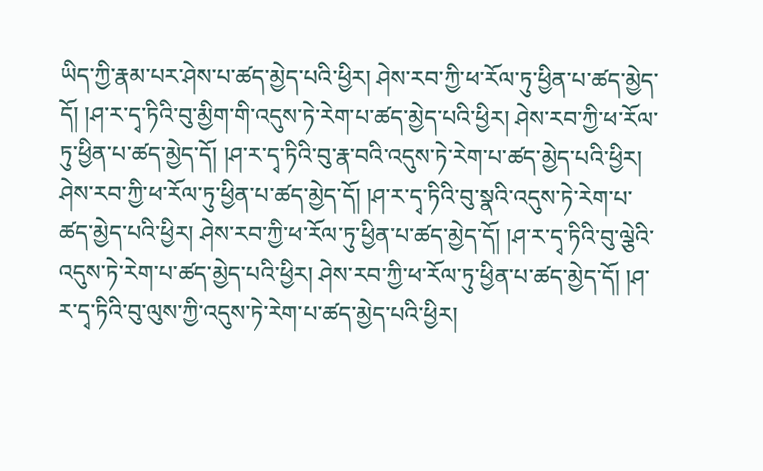ཡིད་ཀྱི་རྣམ་པར་ཤེས་པ་ཚད་མྱེད་པའི་ཕྱིར། ཤེས་རབ་ཀྱི་ཕ་རོལ་ཏུ་ཕྱིན་པ་ཚད་མྱེད་དོ། །ཤ་ར་དྭ་ཏིའི་བུ་མྱིག་གི་འདུས་ཏེ་རེག་པ་ཚད་མྱེད་པའི་ཕྱིར། ཤེས་རབ་ཀྱི་ཕ་རོལ་ཏུ་ཕྱིན་པ་ཚད་མྱེད་དོ། །ཤ་ར་དྭ་ཏིའི་བུ་རྣ་བའི་འདུས་ཏེ་རེག་པ་ཚད་མྱེད་པའི་ཕྱིར། ཤེས་རབ་ཀྱི་ཕ་རོལ་ཏུ་ཕྱིན་པ་ཚད་མྱེད་དོ། །ཤ་ར་དྭ་ཏིའི་བུ་སྣའི་འདུས་ཏེ་རེག་པ་ཚད་མྱེད་པའི་ཕྱིར། ཤེས་རབ་ཀྱི་ཕ་རོལ་ཏུ་ཕྱིན་པ་ཚད་མྱེད་དོ། །ཤ་ར་དྭ་ཏིའི་བུ་ལྕེའི་འདུས་ཏེ་རེག་པ་ཚད་མྱེད་པའི་ཕྱིར། ཤེས་རབ་ཀྱི་ཕ་རོལ་ཏུ་ཕྱིན་པ་ཚད་མྱེད་དོ། །ཤ་ར་དྭ་ཏིའི་བུ་ལུས་ཀྱི་འདུས་ཏེ་རེག་པ་ཚད་མྱེད་པའི་ཕྱིར།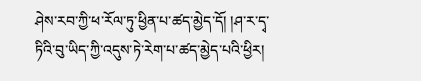ཤེས་རབ་ཀྱི་ཕ་རོལ་ཏུ་ཕྱིན་པ་ཚད་མྱེད་དོ། །ཤ་ར་དྭ་ཏིའི་བུ་ཡིད་ཀྱི་འདུས་ཏེ་རེག་པ་ཚད་མྱེད་པའི་ཕྱིར།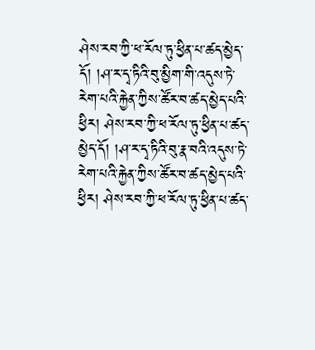ཤེས་རབ་ཀྱི་ཕ་རོལ་ཏུ་ཕྱིན་པ་ཚད་མྱེད་དོ། །ཤ་ར་དྭ་ཏིའི་བུ་མྱིག་གི་འདུས་ཏེ་རེག་པའི་རྐྱེན་ཀྱིས་ཚོར་བ་ཚད་མྱེད་པའི་ཕྱིར། ཤེས་རབ་ཀྱི་ཕ་རོལ་ཏུ་ཕྱིན་པ་ཚད་མྱེད་དོ། །ཤ་ར་དྭ་ཏིའི་བུ་རྣ་བའི་འདུས་ཏེ་རེག་པའི་རྐྱེན་ཀྱིས་ཚོར་བ་ཚད་མྱེད་པའི་ཕྱིར། ཤེས་རབ་ཀྱི་ཕ་རོལ་ཏུ་ཕྱིན་པ་ཚད་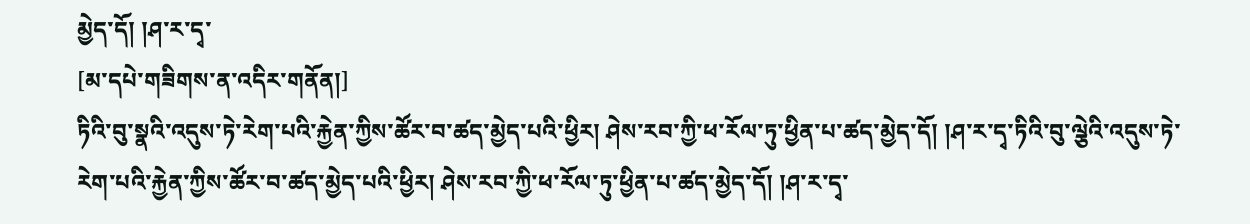མྱེད་དོ། །ཤ་ར་དྭ་
[མ་དཔེ་གཟིགས་ན་འདིར་གནོན།]
ཏིའི་བུ་སྣའི་འདུས་ཏེ་རེག་པའི་རྐྱེན་ཀྱིས་ཚོར་བ་ཚད་མྱེད་པའི་ཕྱིར། ཤེས་རབ་ཀྱི་ཕ་རོལ་ཏུ་ཕྱིན་པ་ཚད་མྱེད་དོ། །ཤ་ར་དྭ་ཏིའི་བུ་ལྕེའི་འདུས་ཏེ་རེག་པའི་རྐྱེན་ཀྱིས་ཚོར་བ་ཚད་མྱེད་པའི་ཕྱིར། ཤེས་རབ་ཀྱི་ཕ་རོལ་ཏུ་ཕྱིན་པ་ཚད་མྱེད་དོ། །ཤ་ར་དྭ་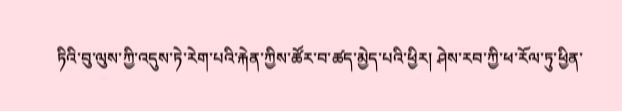ཏིའི་བུ་ལུས་ཀྱི་འདུས་ཏེ་རེག་པའི་རྐེན་ཀྱིས་ཚོར་བ་ཚད་མྱེད་པའི་ཕྱིར། ཤེས་རབ་ཀྱི་ཕ་རོལ་ཏུ་ཕྱིན་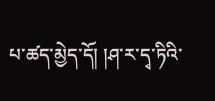པ་ཚད་མྱེད་དོ། །ཤ་ར་དྭ་ཏིའི་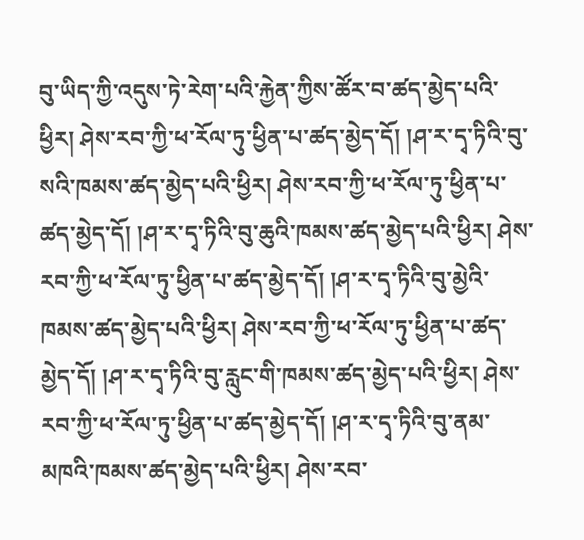བུ་ཡིད་ཀྱི་འདུས་ཏེ་རེག་པའི་རྐྱེན་ཀྱིས་ཚོར་བ་ཚད་མྱེད་པའི་ཕྱིར། ཤེས་རབ་ཀྱི་ཕ་རོལ་ཏུ་ཕྱིན་པ་ཚད་མྱེད་དོ། །ཤ་ར་དྭ་ཏིའི་བུ་སའི་ཁམས་ཚད་མྱེད་པའི་ཕྱིར། ཤེས་རབ་ཀྱི་ཕ་རོལ་ཏུ་ཕྱིན་པ་ཚད་མྱེད་དོ། །ཤ་ར་དྭ་ཏིའི་བུ་ཆུའི་ཁམས་ཚད་མྱེད་པའི་ཕྱིར། ཤེས་རབ་ཀྱི་ཕ་རོལ་ཏུ་ཕྱིན་པ་ཚད་མྱེད་དོ། །ཤ་ར་དྭ་ཏིའི་བུ་མྱེའི་ཁམས་ཚད་མྱེད་པའི་ཕྱིར། ཤེས་རབ་ཀྱི་ཕ་རོལ་ཏུ་ཕྱིན་པ་ཚད་མྱེད་དོ། །ཤ་ར་དྭ་ཏིའི་བུ་རླུང་གི་ཁམས་ཚད་མྱེད་པའི་ཕྱིར། ཤེས་རབ་ཀྱི་ཕ་རོལ་ཏུ་ཕྱིན་པ་ཚད་མྱེད་དོ། །ཤ་ར་དྭ་ཏིའི་བུ་ནམ་མཁའི་ཁམས་ཚད་མྱེད་པའི་ཕྱིར། ཤེས་རབ་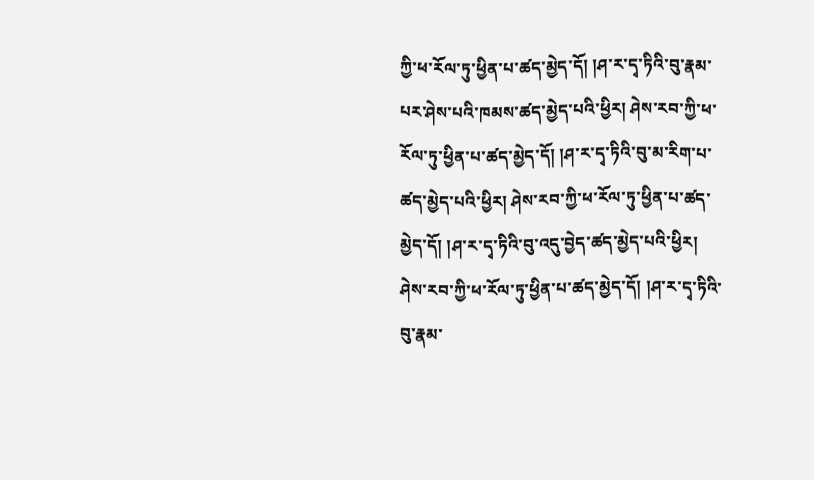ཀྱི་ཕ་རོལ་ཏུ་ཕྱིན་པ་ཚད་མྱེད་དོ། །ཤ་ར་དྭ་ཏིའི་བུ་རྣམ་པར་ཤེས་པའི་ཁམས་ཚད་མྱེད་པའི་ཕྱིར། ཤེས་རབ་ཀྱི་ཕ་རོལ་ཏུ་ཕྱིན་པ་ཚད་མྱེད་དོ། །ཤ་ར་དྭ་ཏིའི་བུ་མ་རིག་པ་ཚད་མྱེད་པའི་ཕྱིར། ཤེས་རབ་ཀྱི་ཕ་རོལ་ཏུ་ཕྱིན་པ་ཚད་མྱེད་དོ། །ཤ་ར་དྭ་ཏིའི་བུ་འདུ་བྱེད་ཚད་མྱེད་པའི་ཕྱིར། ཤེས་རབ་ཀྱི་ཕ་རོལ་ཏུ་ཕྱིན་པ་ཚད་མྱེད་དོ། །ཤ་ར་དྭ་ཏིའི་བུ་རྣམ་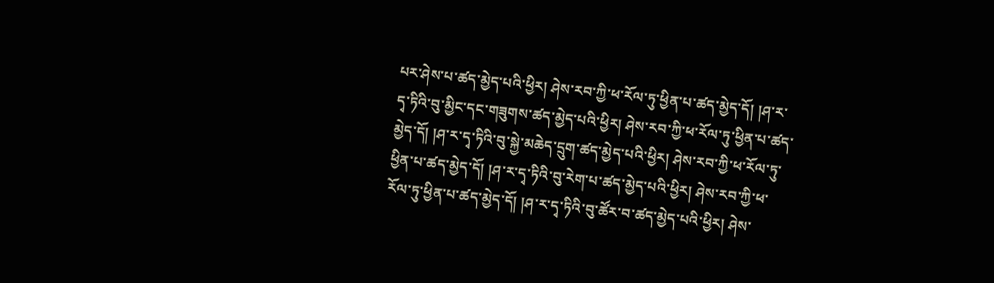པར་ཤེས་པ་ཚད་མྱེད་པའི་ཕྱིར། ཤེས་རབ་ཀྱི་ཕ་རོལ་ཏུ་ཕྱིན་པ་ཚད་མྱེད་དོ། །ཤ་ར་དྭ་ཏིའི་བུ་མྱིང་དང་གཟུགས་ཚད་མྱེད་པའི་ཕྱིར། ཤེས་རབ་ཀྱི་ཕ་རོལ་ཏུ་ཕྱིན་པ་ཚད་མྱེད་དོ། །ཤ་ར་དྭ་ཏིའི་བུ་སྐྱེ་མཆེད་དྲུག་ཚད་མྱེད་པའི་ཕྱིར། ཤེས་རབ་ཀྱི་ཕ་རོལ་ཏུ་ཕྱིན་པ་ཚད་མྱེད་དོ། །ཤ་ར་དྭ་ཏིའི་བུ་རེག་པ་ཚད་མྱེད་པའི་ཕྱིར། ཤེས་རབ་ཀྱི་ཕ་རོལ་ཏུ་ཕྱིན་པ་ཚད་མྱེད་དོ། །ཤ་ར་དྭ་ཏིའི་བུ་ཚོར་བ་ཚད་མྱེད་པའི་ཕྱིར། ཤེས་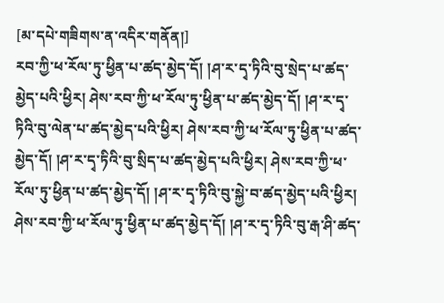[མ་དཔེ་གཟིགས་ན་འདིར་གནོན།]
རབ་ཀྱི་ཕ་རོལ་ཏུ་ཕྱིན་པ་ཚད་མྱེད་དོ། །ཤ་ར་དྭ་ཏིའི་བུ་སྲེད་པ་ཚད་མྱེད་པའི་ཕྱིར། ཤེས་རབ་ཀྱི་ཕ་རོལ་ཏུ་ཕྱིན་པ་ཚད་མྱེད་དོ། །ཤ་ར་དྭ་ཏིའི་བུ་ལེན་པ་ཚད་མྱེད་པའི་ཕྱིར། ཤེས་རབ་ཀྱི་ཕ་རོལ་ཏུ་ཕྱིན་པ་ཚད་མྱེད་དོ། །ཤ་ར་དྭ་ཏིའི་བུ་སྲིད་པ་ཚད་མྱེད་པའི་ཕྱིར། ཤེས་རབ་ཀྱི་ཕ་རོལ་ཏུ་ཕྱིན་པ་ཚད་མྱེད་དོ། །ཤ་ར་དྭ་ཏིའི་བུ་སྐྱེ་བ་ཚད་མྱེད་པའི་ཕྱིར། ཤེས་རབ་ཀྱི་ཕ་རོལ་ཏུ་ཕྱིན་པ་ཚད་མྱེད་དོ། །ཤ་ར་དྭ་ཏིའི་བུ་རྒ་ཤི་ཚད་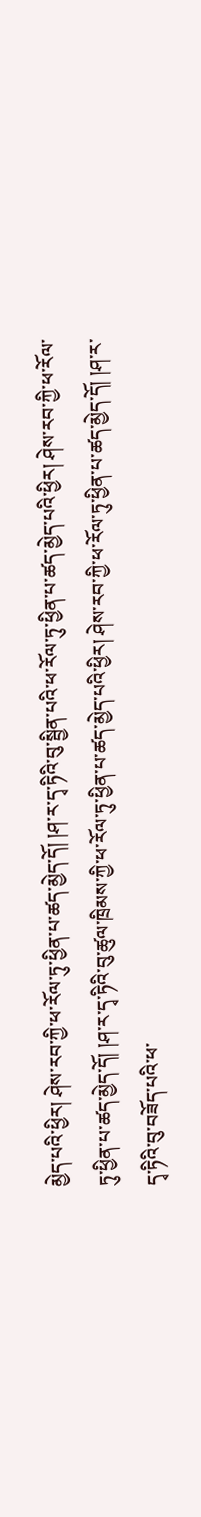མྱེད་པའི་ཕྱིར། ཤེས་རབ་ཀྱི་ཕ་རོལ་ཏུ་ཕྱིན་པ་ཚད་མྱེད་དོ། །ཤ་ར་དྭ་ཏིའི་བུ་སྦྱིན་པའི་ཕ་རོལ་ཏུ་ཕྱིན་པ་ཚད་མྱེད་པའི་ཕྱིར། ཤེས་རབ་ཀྱི་ཕ་རོལ་ཏུ་ཕྱིན་པ་ཚད་མྱེད་དོ། །ཤ་ར་དྭ་ཏིའི་བུ་ཚུལ་ཁྲིམས་ཀྱི་ཕ་རོལ་ཏུ་ཕྱིན་པ་ཚད་མྱེད་པའི་ཕྱིར། ཤེས་རབ་ཀྱི་ཕ་རོལ་ཏུ་ཕྱིན་པ་ཚད་མྱེད་དོ། །ཤ་ར་དྭ་ཏིའི་བུ་བཟོད་པའི་ཕ་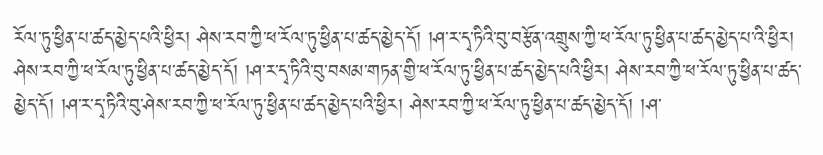རོལ་ཏུ་ཕྱིན་པ་ཚད་མྱེད་པའི་ཕྱིར། ཤེས་རབ་ཀྱི་ཕ་རོལ་ཏུ་ཕྱིན་པ་ཚད་མྱེད་དོ། །ཤ་ར་དྭ་ཏིའི་བུ་བརྩོན་འགྲུས་ཀྱི་ཕ་རོལ་ཏུ་ཕྱིན་པ་ཚད་མྱེད་པ་འི་ཕྱིར། ཤེས་རབ་ཀྱི་ཕ་རོལ་ཏུ་ཕྱིན་པ་ཚད་མྱེད་དོ། །ཤ་ར་དྭ་ཏིའི་བུ་བསམ་གཏན་གྱི་ཕ་རོལ་ཏུ་ཕྱིན་པ་ཚད་མྱེད་པའི་ཕྱིར། ཤེས་རབ་ཀྱི་ཕ་རོལ་ཏུ་ཕྱིན་པ་ཚད་མྱེད་དོ། །ཤ་ར་དྭ་ཏིའི་བུ་ཤེས་རབ་ཀྱི་ཕ་རོལ་ཏུ་ཕྱིན་པ་ཚད་མྱེད་པའི་ཕྱིར། ཤེས་རབ་ཀྱི་ཕ་རོལ་ཏུ་ཕྱིན་པ་ཚད་མྱེད་དོ། །ཤ་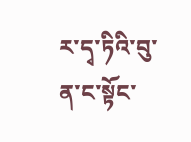ར་དྭ་ཏིའི་བུ་ན་ང་སྟོང་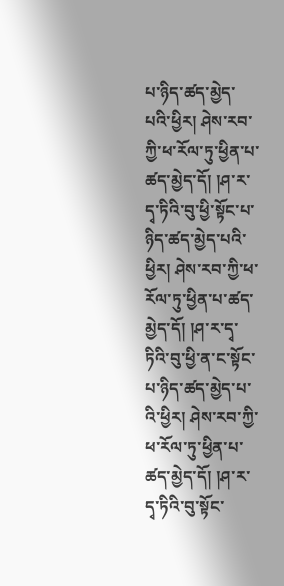པ་ཉིད་ཚད་མྱེད་པའི་ཕྱིར། ཤེས་རབ་ཀྱི་ཕ་རོལ་ཏུ་ཕྱིན་པ་ཚད་མྱེད་དོ། །ཤ་ར་དྭ་ཏིའི་བུ་ཕྱི་སྟོང་པ་ཉིད་ཚད་མྱེད་པའི་ཕྱིར། ཤེས་རབ་ཀྱི་ཕ་རོལ་ཏུ་ཕྱིན་པ་ཚད་མྱེད་དོ། །ཤ་ར་དྭ་ཏིའི་བུ་ཕྱི་ན་ང་སྟོང་པ་ཉིད་ཚད་མྱེད་པ་འི་ཕྱིར། ཤེས་རབ་ཀྱི་ཕ་རོལ་ཏུ་ཕྱིན་པ་ཚད་མྱེད་དོ། །ཤ་ར་དྭ་ཏིའི་བུ་སྟོང་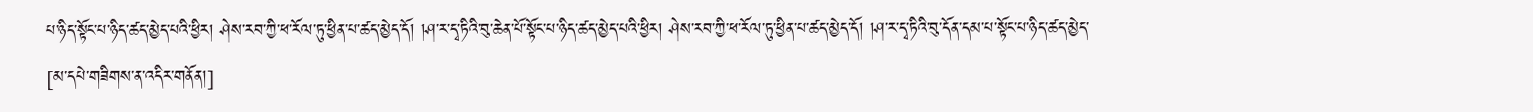པ་ཉིད་སྟོང་པ་ཉིད་ཚད་མྱེད་པའི་ཕྱིར། ཤེས་རབ་ཀྱི་ཕ་རོལ་ཏུ་ཕྱིན་པ་ཚད་མྱེད་དོ། །ཤ་ར་དྭ་ཏིའི་བུ་ཆེན་པོ་སྟོང་པ་ཉིད་ཚད་མྱེད་པའི་ཕྱིར། ཤེས་རབ་ཀྱི་ཕ་རོལ་ཏུ་ཕྱིན་པ་ཚད་མྱེད་དོ། །ཤ་ར་དྭ་ཏིའི་བུ་དོན་དམ་པ་སྟོང་པ་ཉིད་ཚད་མྱེད་
[མ་དཔེ་གཟིགས་ན་འདིར་གནོན།]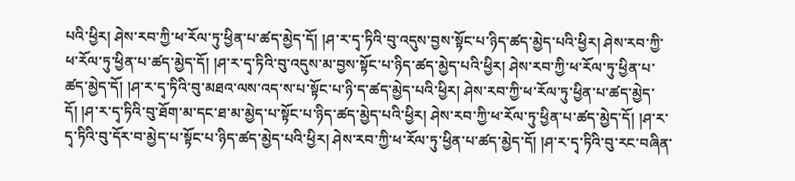པའི་ཕྱིར། ཤེས་རབ་ཀྱི་ཕ་རོལ་ཏུ་ཕྱིན་པ་ཚད་མྱེད་དོ། །ཤ་ར་དྭ་ཏིའི་བུ་འདུས་བྱས་སྟོང་པ་ཉིད་ཚད་མྱེད་པའི་ཕྱིར། ཤེས་རབ་ཀྱི་ཕ་རོལ་ཏུ་ཕྱིན་པ་ཚད་མྱེད་དོ། །ཤ་ར་དྭ་ཏིའི་བུ་འདུས་མ་བྱས་སྟོང་པ་ཉིད་ཚད་མྱེད་པའི་ཕྱིར། ཤེས་རབ་ཀྱི་ཕ་རོལ་ཏུ་ཕྱིན་པ་ཚད་མྱེད་དོ། །ཤ་ར་དྭ་ཏིའི་བུ་མཐའ་ལས་འད་ས་པ་སྟོང་པ་ཉི་ད་ཚད་མྱེད་པའི་ཕྱིར། ཤེས་རབ་ཀྱི་ཕ་རོལ་ཏུ་ཕྱིན་པ་ཚད་མྱེད་དོ། །ཤ་ར་དྭ་ཏིའི་བུ་ཐོག་མ་དང་ཐ་མ་མྱེད་པ་སྟོང་པ་ཉིད་ཚད་མྱེད་པའི་ཕྱིར། ཤེས་རབ་ཀྱི་ཕ་རོལ་ཏུ་ཕྱིན་པ་ཚད་མྱེད་དོ། །ཤ་ར་དྭ་ཏིའི་བུ་དོར་བ་མྱེད་པ་སྟོང་པ་ཉིད་ཚད་མྱེད་པའི་ཕྱིར། ཤེས་རབ་ཀྱི་ཕ་རོལ་ཏུ་ཕྱིན་པ་ཚད་མྱེད་དོ། །ཤ་ར་དྭ་ཏིའི་བུ་རང་བཞིན་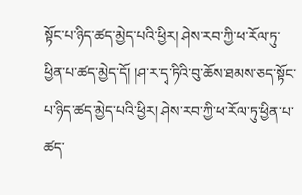སྟོང་པ་ཉིད་ཚད་མྱེད་པའི་ཕྱིར། ཤེས་རབ་ཀྱི་ཕ་རོལ་ཏུ་ཕྱིན་པ་ཚད་མྱེད་དོ། །ཤ་ར་དྭ་ཏིའི་བུ་ཆོས་ཐམས་ཅད་སྟོང་པ་ཉིད་ཚད་མྱེད་པའི་ཕྱིར། ཤེས་རབ་ཀྱི་ཕ་རོལ་ཏུ་ཕྱིན་པ་ཚད་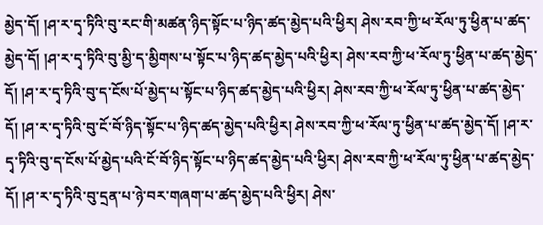མྱེད་དོ། །ཤ་ར་དྭ་ཏིའི་བུ་རང་གི་མཚན་ཉིད་སྟོང་པ་ཉིད་ཚད་མྱེད་པའི་ཕྱིར། ཤེས་རབ་ཀྱི་ཕ་རོལ་ཏུ་ཕྱིན་པ་ཚད་མྱེད་དོ། །ཤ་ར་དྭ་ཏིའི་བུ་མྱི་ད་མྱིགས་པ་སྟོང་པ་ཉིད་ཚད་མྱེད་པའི་ཕྱིར། ཤེས་རབ་ཀྱི་ཕ་རོལ་ཏུ་ཕྱིན་པ་ཚད་མྱེད་དོ། །ཤ་ར་དྭ་ཏིའི་བུ་ད་ངོས་པོ་མྱེད་པ་སྟོང་པ་ཉིད་ཚད་མྱེད་པའི་ཕྱིར། ཤེས་རབ་ཀྱི་ཕ་རོལ་ཏུ་ཕྱིན་པ་ཚད་མྱེད་དོ། །ཤ་ར་དྭ་ཏིའི་བུ་ངོ་བོ་ཉིད་སྟོང་པ་ཉིད་ཚད་མྱེད་པའི་ཕྱིར། ཤེས་རབ་ཀྱི་ཕ་རོལ་ཏུ་ཕྱིན་པ་ཚད་མྱེད་དོ། །ཤ་ར་དྭ་ཏིའི་བུ་ད་ངོས་པོ་མྱེད་པའི་ངོ་བོ་ཉིད་སྟོང་པ་ཉིད་ཚད་མྱེད་པའི་ཕྱིར། ཤེས་རབ་ཀྱི་ཕ་རོལ་ཏུ་ཕྱིན་པ་ཚད་མྱེད་དོ། །ཤ་ར་དྭ་ཏིའི་བུ་དྲན་པ་ཉེ་བར་གཞག་པ་ཚད་མྱེད་པའི་ཕྱིར། ཤེས་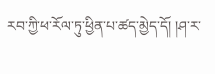རབ་ཀྱི་ཕ་རོལ་ཏུ་ཕྱིན་པ་ཚད་མྱེད་དོ། །ཤ་ར་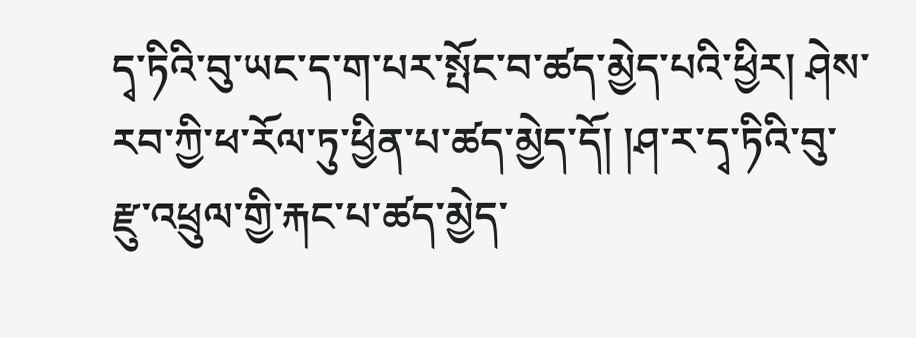དྭ་ཏིའི་བུ་ཡང་ད་ག་པར་སྤོང་བ་ཚད་མྱེད་པའི་ཕྱིར། ཤེས་རབ་ཀྱི་ཕ་རོལ་ཏུ་ཕྱིན་པ་ཚད་མྱེད་དོ། །ཤ་ར་དྭ་ཏིའི་བུ་རྫུ་འཕྲུལ་གྱི་རྐང་པ་ཚད་མྱེད་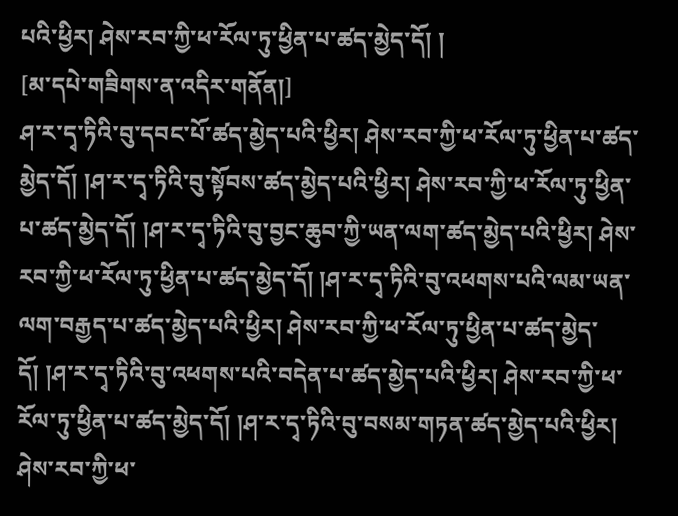པའི་ཕྱིར། ཤེས་རབ་ཀྱི་ཕ་རོལ་ཏུ་ཕྱིན་པ་ཚད་མྱེད་དོ། །
[མ་དཔེ་གཟིགས་ན་འདིར་གནོན།]
ཤ་ར་དྭ་ཏིའི་བུ་དབང་པོ་ཚད་མྱེད་པའི་ཕྱིར། ཤེས་རབ་ཀྱི་ཕ་རོལ་ཏུ་ཕྱིན་པ་ཚད་མྱེད་དོ། །ཤ་ར་དྭ་ཏིའི་བུ་སྟོབས་ཚད་མྱེད་པའི་ཕྱིར། ཤེས་རབ་ཀྱི་ཕ་རོལ་ཏུ་ཕྱིན་པ་ཚད་མྱེད་དོ། །ཤ་ར་དྭ་ཏིའི་བུ་བྱང་ཆུབ་ཀྱི་ཡན་ལག་ཚད་མྱེད་པའི་ཕྱིར། ཤེས་རབ་ཀྱི་ཕ་རོལ་ཏུ་ཕྱིན་པ་ཚད་མྱེད་དོ། །ཤ་ར་དྭ་ཏིའི་བུ་འཕགས་པའི་ལམ་ཡན་ལག་བརྒྱད་པ་ཚད་མྱེད་པའི་ཕྱིར། ཤེས་རབ་ཀྱི་ཕ་རོལ་ཏུ་ཕྱིན་པ་ཚད་མྱེད་དོ། །ཤ་ར་དྭ་ཏིའི་བུ་འཕགས་པའི་བདེན་པ་ཚད་མྱེད་པའི་ཕྱིར། ཤེས་རབ་ཀྱི་ཕ་རོལ་ཏུ་ཕྱིན་པ་ཚད་མྱེད་དོ། །ཤ་ར་དྭ་ཏིའི་བུ་བསམ་གཏན་ཚད་མྱེད་པའི་ཕྱིར། ཤེས་རབ་ཀྱི་ཕ་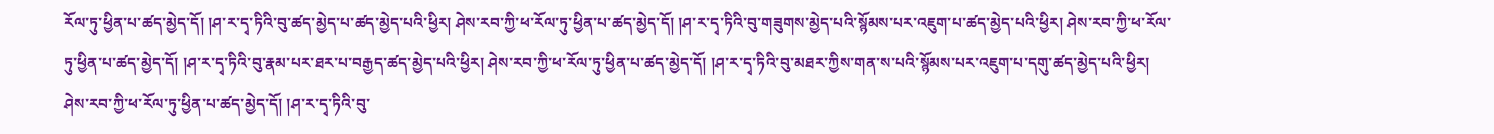རོལ་ཏུ་ཕྱིན་པ་ཚད་མྱེད་དོ། །ཤ་ར་དྭ་ཏིའི་བུ་ཚད་མྱེད་པ་ཚད་མྱེད་པའི་ཕྱིར། ཤེས་རབ་ཀྱི་ཕ་རོལ་ཏུ་ཕྱིན་པ་ཚད་མྱེད་དོ། །ཤ་ར་དྭ་ཏིའི་བུ་གཟུགས་མྱེད་པའི་སྙོམས་པར་འཇུག་པ་ཚད་མྱེད་པའི་ཕྱིར། ཤེས་རབ་ཀྱི་ཕ་རོལ་ཏུ་ཕྱིན་པ་ཚད་མྱེད་དོ། །ཤ་ར་དྭ་ཏིའི་བུ་རྣམ་པར་ཐར་པ་བརྒྱད་ཚད་མྱེད་པའི་ཕྱིར། ཤེས་རབ་ཀྱི་ཕ་རོལ་ཏུ་ཕྱིན་པ་ཚད་མྱེད་དོ། །ཤ་ར་དྭ་ཏིའི་བུ་མཐར་ཀྱིས་གན་ས་པའི་སྙོམས་པར་འཇུག་པ་དགུ་ཚད་མྱེད་པའི་ཕྱིར། ཤེས་རབ་ཀྱི་ཕ་རོལ་ཏུ་ཕྱིན་པ་ཚད་མྱེད་དོ། །ཤ་ར་དྭ་ཏིའི་བུ་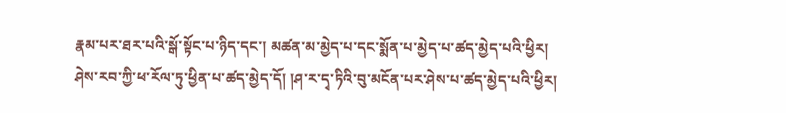རྣམ་པར་ཐར་པའི་སྒོ་སྟོང་པ་ཉིད་དང་། མཚན་མ་མྱེད་པ་དང་སྨོན་པ་མྱེད་པ་ཚད་མྱེད་པའི་ཕྱིར། ཤེས་རབ་ཀྱི་ཕ་རོལ་ཏུ་ཕྱིན་པ་ཚད་མྱེད་དོ། །ཤ་ར་དྭ་ཏིའི་བུ་མངོན་པར་ཤེས་པ་ཚད་མྱེད་པའི་ཕྱིར།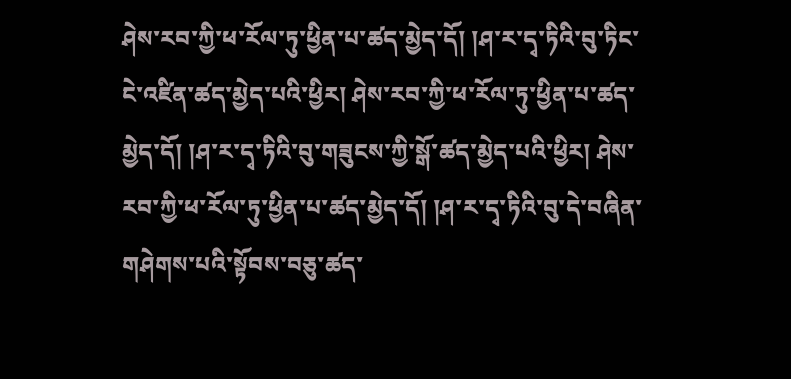ཤེས་རབ་ཀྱི་ཕ་རོལ་ཏུ་ཕྱིན་པ་ཚད་མྱེད་དོ། །ཤ་ར་དྭ་ཏིའི་བུ་ཏིང་ངེ་འཛིན་ཚད་མྱེད་པའི་ཕྱིར། ཤེས་རབ་ཀྱི་ཕ་རོལ་ཏུ་ཕྱིན་པ་ཚད་མྱེད་དོ། །ཤ་ར་དྭ་ཏིའི་བུ་གཟུངས་ཀྱི་སྒོ་ཚད་མྱེད་པའི་ཕྱིར། ཤེས་རབ་ཀྱི་ཕ་རོལ་ཏུ་ཕྱིན་པ་ཚད་མྱེད་དོ། །ཤ་ར་དྭ་ཏིའི་བུ་དེ་བཞིན་གཤེགས་པའི་སྟོབས་བཅུ་ཚད་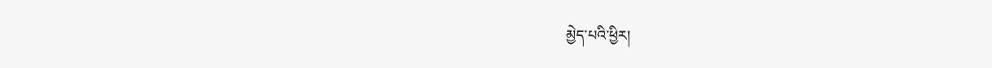མྱེད་པའི་ཕྱིར།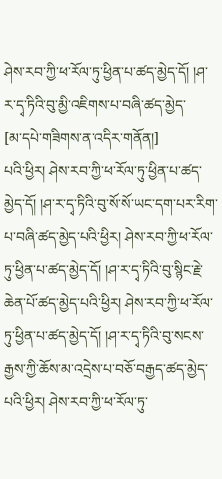ཤེས་རབ་ཀྱི་ཕ་རོལ་ཏུ་ཕྱིན་པ་ཚད་མྱེད་དོ། །ཤ་ར་དྭ་ཏིའི་བུ་མྱི་འཇིགས་པ་བཞི་ཚད་མྱེད་
[མ་དཔེ་གཟིགས་ན་འདིར་གནོན།]
པའི་ཕྱིར། ཤེས་རབ་ཀྱི་ཕ་རོལ་ཏུ་ཕྱིན་པ་ཚད་མྱེད་དོ། །ཤ་ར་དྭ་ཏིའི་བུ་སོ་སོ་ཡང་དག་པར་རིག་པ་བཞི་ཚད་མྱེད་པའི་ཕྱིར། ཤེས་རབ་ཀྱི་ཕ་རོལ་ཏུ་ཕྱིན་པ་ཚད་མྱེད་དོ། །ཤ་ར་དྭ་ཏིའི་བུ་སྙིང་རྗེ་ཆེན་པོ་ཚད་མྱེད་པའི་ཕྱིར། ཤེས་རབ་ཀྱི་ཕ་རོལ་ཏུ་ཕྱིན་པ་ཚད་མྱེད་དོ། །ཤ་ར་དྭ་ཏིའི་བུ་སངས་རྒྱས་ཀྱི་ཆོས་མ་འདྲེས་པ་བཅོ་བརྒྱད་ཚད་མྱེད་པའི་ཕྱིར། ཤེས་རབ་ཀྱི་ཕ་རོལ་ཏུ་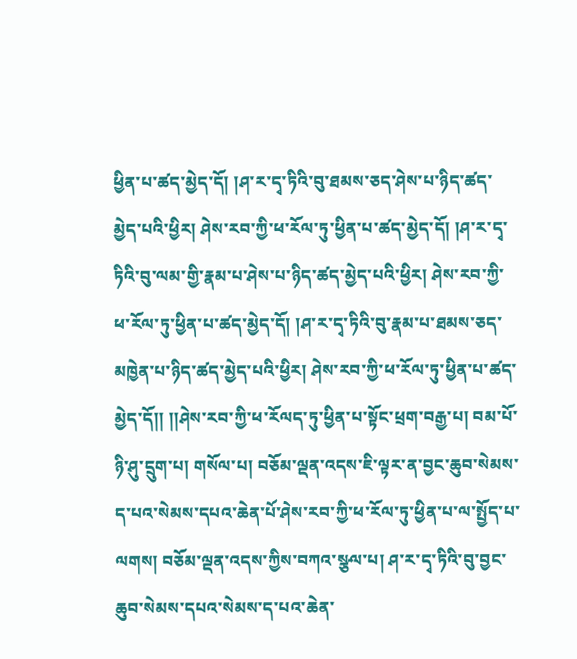ཕྱིན་པ་ཚད་མྱེད་དོ། །ཤ་ར་དྭ་ཏིའི་བུ་ཐམས་ཅད་ཤེས་པ་ཉིད་ཚད་མྱེད་པའི་ཕྱིར། ཤེས་རབ་ཀྱི་ཕ་རོལ་ཏུ་ཕྱིན་པ་ཚད་མྱེད་དོ། །ཤ་ར་དྭ་ཏིའི་བུ་ལམ་གྱི་རྣམ་པ་ཤེས་པ་ཉིད་ཚད་མྱེད་པའི་ཕྱིར། ཤེས་རབ་ཀྱི་ཕ་རོལ་ཏུ་ཕྱིན་པ་ཚད་མྱེད་དོ། །ཤ་ར་དྭ་ཏིའི་བུ་རྣམ་པ་ཐམས་ཅད་མཁྱེན་པ་ཉིད་ཚད་མྱེད་པའི་ཕྱིར། ཤེས་རབ་ཀྱི་ཕ་རོལ་ཏུ་ཕྱིན་པ་ཚད་མྱེད་དོ།། །།ཤེས་རབ་ཀྱི་ཕ་རོལད་ཏུ་ཕྱིན་པ་སྟོང་ཕྲག་བརྒྱ་པ། བམ་པོ་ཉི་ཤུ་དྲུག་པ། གསོལ་པ། བཅོམ་ལྡན་འདས་ཇི་ལྟར་ན་བྱང་ཆུབ་སེམས་ད་པའ་སེམས་དཔའ་ཆེན་པོ་ཤེས་རབ་ཀྱི་ཕ་རོལ་ཏུ་ཕྱིན་པ་ལ་སྤྱོད་པ་ལགས། བཅོམ་ལྡན་འདས་ཀྱིས་བཀའ་སྩལ་པ། ཤ་ར་དྭ་ཏིའི་བུ་བྱང་ཆུབ་སེམས་དཔའ་སེམས་ད་པའ་ཆེན་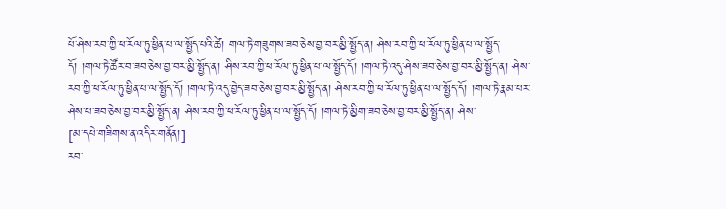པོ་ཤེས་རབ་ཀྱི་ཕ་རོལ་ཏུ་ཕྱིན་པ་ལ་སྤྱོད་པའི་ཚེ། གལ་ཏེ་གཟུགས་ཟབ་ཅེས་བྱ་བར་མྱི་སྤྱོད་ན། ཤེས་རབ་ཀྱི་ཕ་རོལ་ཏུ་ཕྱིན་པ་ལ་སྤྱོད་དོ། །གལ་ཏེ་ཚོར་བ་ཟབ་ཅེས་བྱ་བར་མྱི་སྤྱོད་ན། ཤིས་རབ་ཀྱི་ཕ་རོལ་ཏུ་ཕྱིན་པ་ལ་སྤྱོད་དོ། །གལ་ཏེ་འདུ་ཤེས་ཟབ་ཅེས་བྱ་བར་མྱི་སྤྱོད་ན། ཤེས་རབ་ཀྱི་ཕ་རོལ་ཏུ་ཕྱིན་པ་ལ་སྤྱོད་དོ། །གལ་ཏེ་འདུ་བྱེད་ཟབ་ཅེས་བྱ་བར་མྱི་སྤྱོད་ན། ཤེས་རབ་ཀྱི་ཕ་རོལ་ཏུ་ཕྱིན་པ་ལ་སྤྱོད་དོ། །གལ་ཏེ་རྣམ་པར་ཤེས་པ་ཟབ་ཅེས་བྱ་བར་མྱི་སྤྱོད་ན། ཤེས་རབ་ཀྱི་ཕ་རོལ་ཏུ་ཕྱིན་པ་ལ་སྤྱོད་དོ། །གལ་ཏེ་མྱིག་ཟབ་ཅེས་བྱ་བར་མྱི་སྤྱོད་ན། ཤེས་
[མ་དཔེ་གཟིགས་ན་འདིར་གནོན།]
རབ་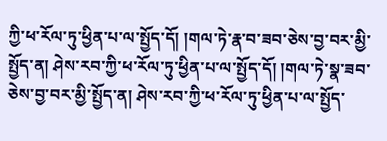ཀྱི་ཕ་རོལ་ཏུ་ཕྱིན་པ་ལ་སྤྱོད་དོ། །གལ་ཏེ་རྣ་བ་ཟབ་ཅེས་བྱ་བར་མྱི་སྤྱོད་ན། ཤེས་རབ་ཀྱི་ཕ་རོལ་ཏུ་ཕྱིན་པ་ལ་སྤྱོད་དོ། །གལ་ཏེ་སྣ་ཟབ་ཅེས་བྱ་བར་མྱི་སྤྱོད་ན། ཤེས་རབ་ཀྱི་ཕ་རོལ་ཏུ་ཕྱིན་པ་ལ་སྤྱོད་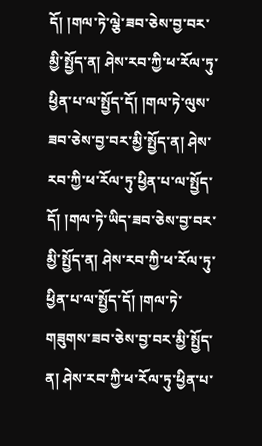དོ། །གལ་ཏེ་ལྕེ་ཟབ་ཅེས་བྱ་བར་མྱི་སྤྱོད་ན། ཤེས་རབ་ཀྱི་ཕ་རོལ་ཏུ་ཕྱིན་པ་ལ་སྤྱོད་དོ། །གལ་ཏེ་ལུས་ཟབ་ཅེས་བྱ་བར་མྱི་སྤྱོད་ན། ཤེས་རབ་ཀྱི་ཕ་རོལ་ཏུ་ཕྱིན་པ་ལ་སྤྱོད་དོ། །གལ་ཏེ་ཡིད་ཟབ་ཅེས་བྱ་བར་མྱི་སྤྱོད་ན། ཤེས་རབ་ཀྱི་ཕ་རོལ་ཏུ་ཕྱིན་པ་ལ་སྤྱོད་དོ། །གལ་ཏེ་གཟུགས་ཟབ་ཅེས་བྱ་བར་མྱི་སྤྱོད་ན། ཤེས་རབ་ཀྱི་ཕ་རོལ་ཏུ་ཕྱིན་པ་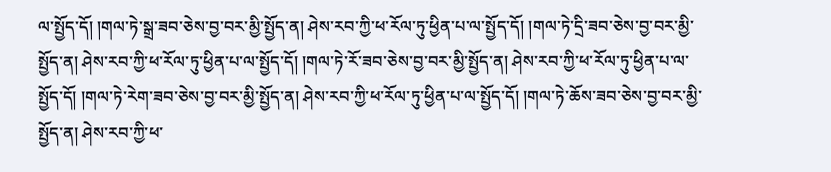ལ་སྤྱོད་དོ། །གལ་ཏེ་སྒྲ་ཟབ་ཅེས་བྱ་བར་མྱི་སྤྱོད་ན། ཤེས་རབ་ཀྱི་ཕ་རོལ་ཏུ་ཕྱིན་པ་ལ་སྤྱོད་དོ། །གལ་ཏེ་དྲི་ཟབ་ཅེས་བྱ་བར་མྱི་སྤྱོད་ན། ཤེས་རབ་ཀྱི་ཕ་རོལ་ཏུ་ཕྱིན་པ་ལ་སྤྱོད་དོ། །གལ་ཏེ་རོ་ཟབ་ཅེས་བྱ་བར་མྱི་སྤྱོད་ན། ཤེས་རབ་ཀྱི་ཕ་རོལ་ཏུ་ཕྱིན་པ་ལ་སྤྱོད་དོ། །གལ་ཏེ་རེག་ཟབ་ཅེས་བྱ་བར་མྱི་སྤྱོད་ན། ཤེས་རབ་ཀྱི་ཕ་རོལ་ཏུ་ཕྱིན་པ་ལ་སྤྱོད་དོ། །གལ་ཏེ་ཆོས་ཟབ་ཅེས་བྱ་བར་མྱི་སྤྱོད་ན། ཤེས་རབ་ཀྱི་ཕ་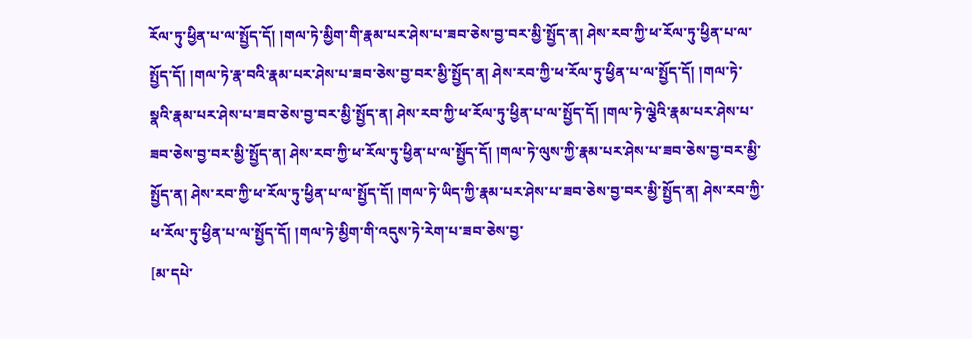རོལ་ཏུ་ཕྱིན་པ་ལ་སྤྱོད་དོ། །གལ་ཏེ་མྱིག་གི་རྣམ་པར་ཤེས་པ་ཟབ་ཅེས་བྱ་བར་མྱི་སྤྱོད་ན། ཤེས་རབ་ཀྱི་ཕ་རོལ་ཏུ་ཕྱིན་པ་ལ་སྤྱོད་དོ། །གལ་ཏེ་རྣ་བའི་རྣམ་པར་ཤེས་པ་ཟབ་ཅེས་བྱ་བར་མྱི་སྤྱོད་ན། ཤེས་རབ་ཀྱི་ཕ་རོལ་ཏུ་ཕྱིན་པ་ལ་སྤྱོད་དོ། །གལ་ཏེ་སྣའི་རྣམ་པར་ཤེས་པ་ཟབ་ཅེས་བྱ་བར་མྱི་སྤྱོད་ན། ཤེས་རབ་ཀྱི་ཕ་རོལ་ཏུ་ཕྱིན་པ་ལ་སྤྱོད་དོ། །གལ་ཏེ་ལྕེའི་རྣམ་པར་ཤེས་པ་ཟབ་ཅེས་བྱ་བར་མྱི་སྤྱོད་ན། ཤེས་རབ་ཀྱི་ཕ་རོལ་ཏུ་ཕྱིན་པ་ལ་སྤྱོད་དོ། །གལ་ཏེ་ལུས་ཀྱི་རྣམ་པར་ཤེས་པ་ཟབ་ཅེས་བྱ་བར་མྱི་སྤྱོད་ན། ཤེས་རབ་ཀྱི་ཕ་རོལ་ཏུ་ཕྱིན་པ་ལ་སྤྱོད་དོ། །གལ་ཏེ་ཡིད་ཀྱི་རྣམ་པར་ཤེས་པ་ཟབ་ཅེས་བྱ་བར་མྱི་སྤྱོད་ན། ཤེས་རབ་ཀྱི་ཕ་རོལ་ཏུ་ཕྱིན་པ་ལ་སྤྱོད་དོ། །གལ་ཏེ་མྱིག་གི་འདུས་ཏེ་རེག་པ་ཟབ་ཅེས་བྱ་
[མ་དཔེ་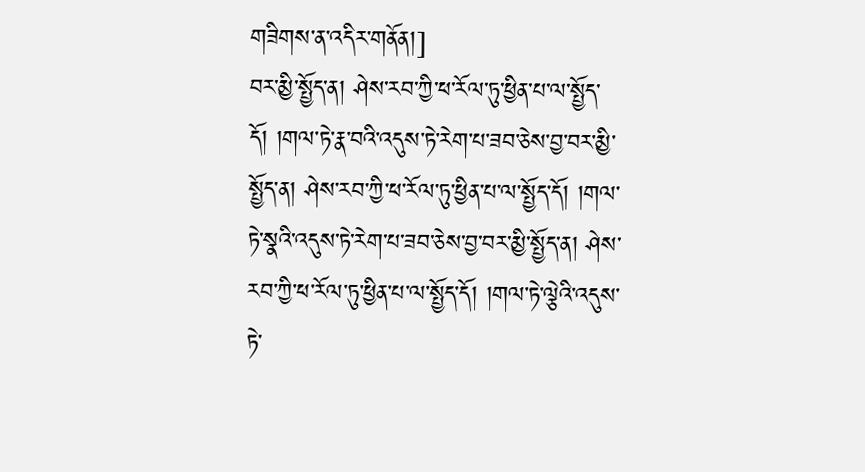གཟིགས་ན་འདིར་གནོན།]
བར་མྱི་སྤྱོད་ན། ཤེས་རབ་ཀྱི་ཕ་རོལ་ཏུ་ཕྱིན་པ་ལ་སྤྱོད་དོ། །གལ་ཏེ་རྣ་བའི་འདུས་ཏེ་རེག་པ་ཟབ་ཅེས་བྱ་བར་མྱི་སྤྱོད་ན། ཤེས་རབ་ཀྱི་ཕ་རོལ་ཏུ་ཕྱིན་པ་ལ་སྤྱོད་དོ། །གལ་ཏེ་སྣའི་འདུས་ཏེ་རེག་པ་ཟབ་ཅེས་བྱ་བར་མྱི་སྤྱོད་ན། ཤེས་རབ་ཀྱི་ཕ་རོལ་ཏུ་ཕྱིན་པ་ལ་སྤྱོད་དོ། །གལ་ཏེ་ལྕེའི་འདུས་ཏེ་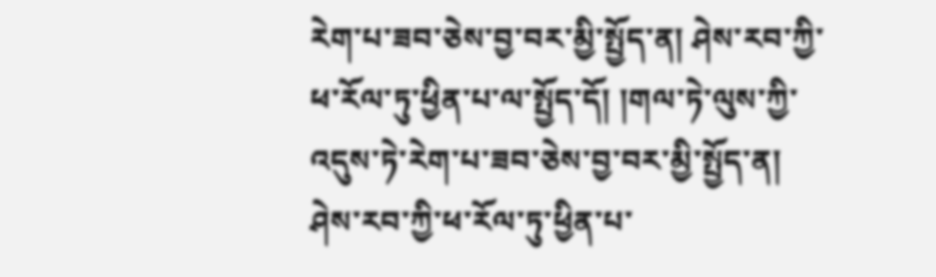རེག་པ་ཟབ་ཅེས་བྱ་བར་མྱི་སྤྱོད་ན། ཤེས་རབ་ཀྱི་ཕ་རོལ་ཏུ་ཕྱིན་པ་ལ་སྤྱོད་དོ། །གལ་ཏེ་ལུས་ཀྱི་འདུས་ཏེ་རེག་པ་ཟབ་ཅེས་བྱ་བར་མྱི་སྤྱོད་ན། ཤེས་རབ་ཀྱི་ཕ་རོལ་ཏུ་ཕྱིན་པ་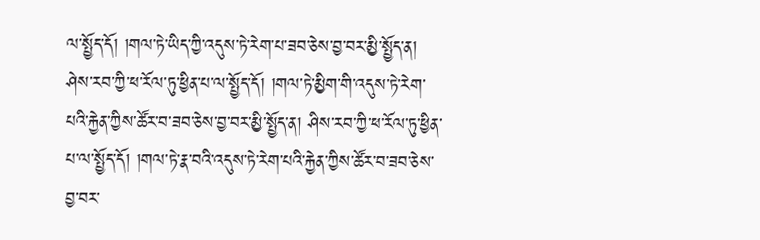ལ་སྤྱོད་དོ། །གལ་ཏེ་ཡིད་ཀྱི་འདུས་ཏེ་རེག་པ་ཟབ་ཅེས་བྱ་བར་མྱི་སྤྱོད་ན། ཤེས་རབ་ཀྱི་ཕ་རོལ་ཏུ་ཕྱིན་པ་ལ་སྤྱོད་དོ། །གལ་ཏེ་མྱིག་གི་འདུས་ཏེ་རེག་པའི་རྐྱེན་ཀྱིས་ཚོར་བ་ཟབ་ཅེས་བྱ་བར་མྱི་སྤྱོད་ན། ཤིས་རབ་ཀྱི་ཕ་རོལ་ཏུ་ཕྱིན་པ་ལ་སྤྱོད་དོ། །གལ་ཏེ་རྣ་བའི་འདུས་ཏེ་རེག་པའི་རྐྱེན་ཀྱིས་ཚོར་བ་ཟབ་ཅེས་བྱ་བར་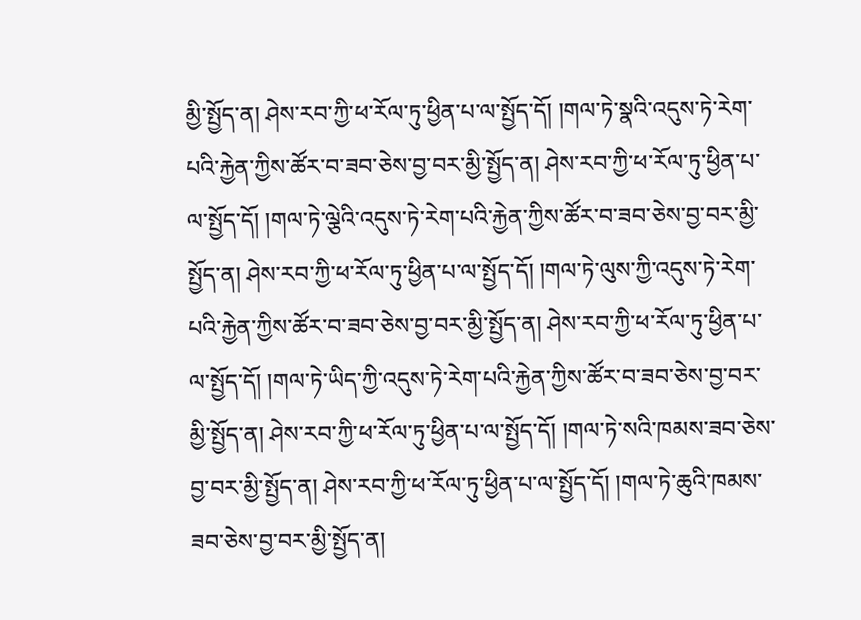མྱི་སྤྱོད་ན། ཤེས་རབ་ཀྱི་ཕ་རོལ་ཏུ་ཕྱིན་པ་ལ་སྤྱོད་དོ། །གལ་ཏེ་སྣའི་འདུས་ཏེ་རེག་པའི་རྐྱེན་ཀྱིས་ཚོར་བ་ཟབ་ཅེས་བྱ་བར་མྱི་སྤྱོད་ན། ཤེས་རབ་ཀྱི་ཕ་རོལ་ཏུ་ཕྱིན་པ་ལ་སྤྱོད་དོ། །གལ་ཏེ་ལྕེའི་འདུས་ཏེ་རེག་པའི་རྐྱེན་ཀྱིས་ཚོར་བ་ཟབ་ཅེས་བྱ་བར་མྱི་སྤྱོད་ན། ཤེས་རབ་ཀྱི་ཕ་རོལ་ཏུ་ཕྱིན་པ་ལ་སྤྱོད་དོ། །གལ་ཏེ་ལུས་ཀྱི་འདུས་ཏེ་རེག་པའི་རྐྱེན་ཀྱིས་ཚོར་བ་ཟབ་ཅེས་བྱ་བར་མྱི་སྤྱོད་ན། ཤེས་རབ་ཀྱི་ཕ་རོལ་ཏུ་ཕྱིན་པ་ལ་སྤྱོད་དོ། །གལ་ཏེ་ཡིད་ཀྱི་འདུས་ཏེ་རེག་པའི་རྐྱེན་ཀྱིས་ཚོར་བ་ཟབ་ཅེས་བྱ་བར་མྱི་སྤྱོད་ན། ཤེས་རབ་ཀྱི་ཕ་རོལ་ཏུ་ཕྱིན་པ་ལ་སྤྱོད་དོ། །གལ་ཏེ་སའི་ཁམས་ཟབ་ཅེས་བྱ་བར་མྱི་སྤྱོད་ན། ཤེས་རབ་ཀྱི་ཕ་རོལ་ཏུ་ཕྱིན་པ་ལ་སྤྱོད་དོ། །གལ་ཏེ་ཆུའི་ཁམས་ཟབ་ཅེས་བྱ་བར་མྱི་སྤྱོད་ན།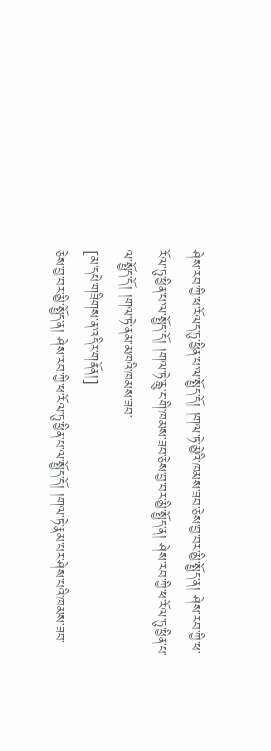ཤེས་རབ་ཀྱི་ཕ་རོལད་ཏུ་ཕྱིན་པ་ལ་སྤྱོད་དོ། །གལ་ཏེ་མྱེའི་ཁམས་ཟབ་ཅེས་བྱ་བར་མྱི་སྤྱོད་ན། ཤེས་རབ་ཀྱི་ཕ་རོལ་ཏུ་ཕྱིན་པ་ལ་སྤྱོད་དོ། །གལ་ཏེ་རླུ་ང་གི་ཁམས་ཟབ་ཅེས་བྱ་བར་མྱི་སྤྱོད་ན། ཤེས་རབ་ཀྱི་ཕ་རོལ་ཏུ་ཕྱིན་པ་ལ་སྤྱོད་དོ། །གལ་ཏེ་ནམ་མཁའི་ཁམས་ཟབ་
[མ་དཔེ་གཟིགས་ན་འདིར་གནོན།]
ཅེས་བྱ་བར་མྱི་སྤྱོད་ན། ཤེས་རབ་ཀྱི་ཕ་རོལ་ཏུ་ཕྱིན་པ་ལ་སྤྱོད་དོ། །གལ་ཏེ་རྣམ་པར་ཤེས་པའི་ཁམས་ཟབ་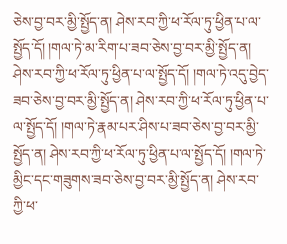ཅེས་བྱ་བར་མྱི་སྤྱོད་ན། ཤེས་རབ་ཀྱི་ཕ་རོལ་ཏུ་ཕྱིན་པ་ལ་སྤྱོད་དོ། །གལ་ཏེ་མ་རིག་པ་ཟབ་ཅེས་བྱ་བར་མྱི་སྤྱོད་ན། ཤེས་རབ་ཀྱི་ཕ་རོལ་ཏུ་ཕྱིན་པ་ལ་སྤྱོད་དོ། །གལ་ཏེ་འདུ་བྱེད་ཟབ་ཅེས་བྱ་བར་མྱི་སྤྱོད་ན། ཤེས་རབ་ཀྱི་ཕ་རོལ་ཏུ་ཕྱིན་པ་ལ་སྤྱོད་དོ། །གལ་ཏེ་རྣམ་པར་ཤིས་པ་ཟབ་ཅེས་བྱ་བར་མྱི་སྤྱོད་ན། ཤེས་རབ་ཀྱི་ཕ་རོལ་ཏུ་ཕྱིན་པ་ལ་སྤྱོད་དོ། །གལ་ཏེ་མྱིང་དང་གཟུགས་ཟབ་ཅེས་བྱ་བར་མྱི་སྤྱོད་ན། ཤེས་རབ་ཀྱི་ཕ་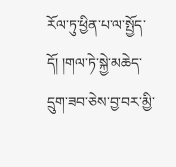རོལ་ཏུ་ཕྱིན་པ་ལ་སྤྱོད་དོ། །གལ་ཏེ་སྐྱེ་མཆེད་དྲུག་ཟབ་ཅེས་བྱ་བར་མྱི་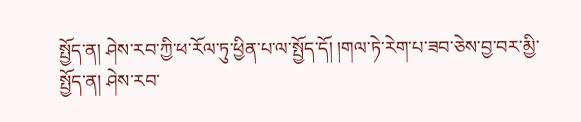སྤྱོད་ན། ཤེས་རབ་ཀྱི་ཕ་རོལ་ཏུ་ཕྱིན་པ་ལ་སྤྱོད་དོ། །གལ་ཏེ་རེག་པ་ཟབ་ཅེས་བྱ་བར་མྱི་སྤྱོད་ན། ཤེས་རབ་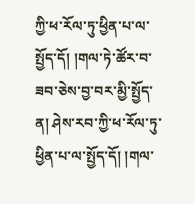ཀྱི་ཕ་རོལ་ཏུ་ཕྱིན་པ་ལ་སྤྱོད་དོ། །གལ་ཏེ་ཚོར་བ་ཟབ་ཅེས་བྱ་བར་མྱི་སྤྱོད་ན། ཤེས་རབ་ཀྱི་ཕ་རོལ་ཏུ་ཕྱིན་པ་ལ་སྤྱོད་དོ། །གལ་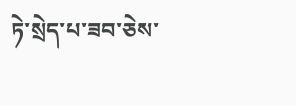ཏེ་སྲེད་པ་ཟབ་ཅེས་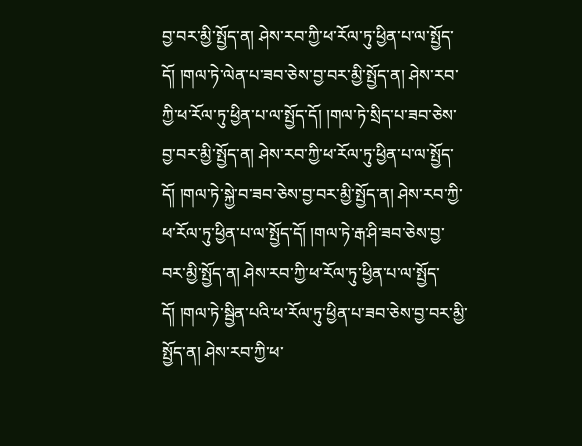བྱ་བར་མྱི་སྤྱོད་ན། ཤེས་རབ་ཀྱི་ཕ་རོལ་ཏུ་ཕྱིན་པ་ལ་སྤྱོད་དོ། །གལ་ཏེ་ལེན་པ་ཟབ་ཅེས་བྱ་བར་མྱི་སྤྱོད་ན། ཤེས་རབ་ཀྱི་ཕ་རོལ་ཏུ་ཕྱིན་པ་ལ་སྤྱོད་དོ། །གལ་ཏེ་སྲིད་པ་ཟབ་ཅེས་བྱ་བར་མྱི་སྤྱོད་ན། ཤེས་རབ་ཀྱི་ཕ་རོལ་ཏུ་ཕྱིན་པ་ལ་སྤྱོད་དོ། །གལ་ཏེ་སྐྱེ་བ་ཟབ་ཅེས་བྱ་བར་མྱི་སྤྱོད་ན། ཤེས་རབ་ཀྱི་ཕ་རོལ་ཏུ་ཕྱིན་པ་ལ་སྤྱོད་དོ། །གལ་ཏེ་རྒ་ཤི་ཟབ་ཅེས་བྱ་བར་མྱི་སྤྱོད་ན། ཤེས་རབ་ཀྱི་ཕ་རོལ་ཏུ་ཕྱིན་པ་ལ་སྤྱོད་དོ། །གལ་ཏེ་སྦྱིན་པའི་ཕ་རོལ་ཏུ་ཕྱིན་པ་ཟབ་ཅེས་བྱ་བར་མྱི་སྤྱོད་ན། ཤེས་རབ་ཀྱི་ཕ་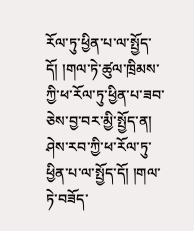རོལ་ཏུ་ཕྱིན་པ་ལ་སྤྱོད་དོ། །གལ་ཏེ་ཚུལ་ཁྲིམས་ཀྱི་ཕ་རོལ་ཏུ་ཕྱིན་པ་ཟབ་ཅེས་བྱ་བར་མྱི་སྤྱོད་ན། ཤེས་རབ་ཀྱི་ཕ་རོལ་ཏུ་ཕྱིན་པ་ལ་སྤྱོད་དོ། །གལ་ཏེ་བཟོད་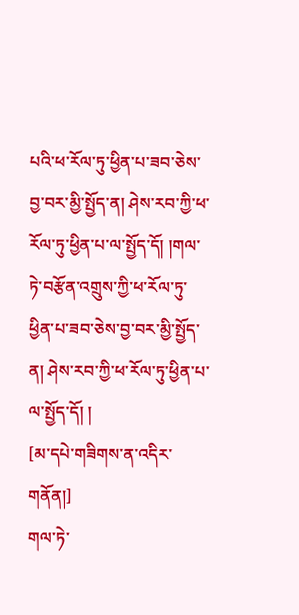པའི་ཕ་རོལ་ཏུ་ཕྱིན་པ་ཟབ་ཅེས་བྱ་བར་མྱི་སྤྱོད་ན། ཤེས་རབ་ཀྱི་ཕ་རོལ་ཏུ་ཕྱིན་པ་ལ་སྤྱོད་དོ། །གལ་ཏེ་བརྩོན་འགྲུས་ཀྱི་ཕ་རོལ་ཏུ་ཕྱིན་པ་ཟབ་ཅེས་བྱ་བར་མྱི་སྤྱོད་ན། ཤེས་རབ་ཀྱི་ཕ་རོལ་ཏུ་ཕྱིན་པ་ལ་སྤྱོད་དོ། །
[མ་དཔེ་གཟིགས་ན་འདིར་གནོན།]
གལ་ཏེ་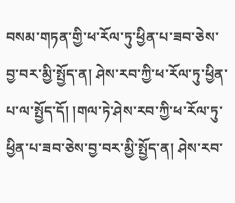བསམ་གཏན་གྱི་ཕ་རོལ་ཏུ་ཕྱིན་པ་ཟབ་ཅེས་བྱ་བར་མྱི་སྤྱོད་ན། ཤེས་རབ་ཀྱི་ཕ་རོལ་ཏུ་ཕྱིན་པ་ལ་སྤྱོད་དོ། །གལ་ཏེ་ཤེས་རབ་ཀྱི་ཕ་རོལ་ཏུ་ཕྱིན་པ་ཟབ་ཅེས་བྱ་བར་མྱི་སྤྱོད་ན། ཤེས་རབ་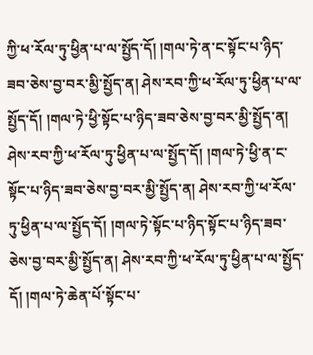ཀྱི་ཕ་རོལ་ཏུ་ཕྱིན་པ་ལ་སྤྱོད་དོ། །གལ་ཏེ་ན་ང་སྟོང་པ་ཉིད་ཟབ་ཅེས་བྱ་བར་མྱི་སྤྱོད་ན། ཤེས་རབ་ཀྱི་ཕ་རོལ་ཏུ་ཕྱིན་པ་ལ་སྤྱོད་དོ། །གལ་ཏེ་ཕྱི་སྟོང་པ་ཉིད་ཟབ་ཅེས་བྱ་བར་མྱི་སྤྱོད་ན། ཤེས་རབ་ཀྱི་ཕ་རོལ་ཏུ་ཕྱིན་པ་ལ་སྤྱོད་དོ། །གལ་ཏེ་ཕྱི་ན་ང་སྟོང་པ་ཉིད་ཟབ་ཅེས་བྱ་བར་མྱི་སྤྱོད་ན། ཤེས་རབ་ཀྱི་ཕ་རོལ་ཏུ་ཕྱིན་པ་ལ་སྤྱོད་དོ། །གལ་ཏེ་སྟོང་པ་ཉིད་སྟོང་པ་ཉིད་ཟབ་ཅེས་བྱ་བར་མྱི་སྤྱོད་ན། ཤེས་རབ་ཀྱི་ཕ་རོལ་ཏུ་ཕྱིན་པ་ལ་སྤྱོད་དོ། །གལ་ཏེ་ཆེན་པོ་སྟོང་པ་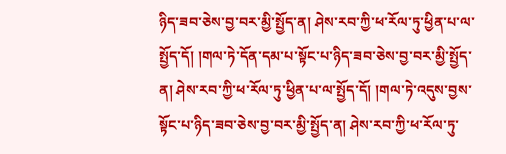ཉིད་ཟབ་ཅེས་བྱ་བར་མྱི་སྤྱོད་ན། ཤེས་རབ་ཀྱི་ཕ་རོལ་ཏུ་ཕྱིན་པ་ལ་སྤྱོད་དོ། །གལ་ཏེ་དོན་དམ་པ་སྟོང་པ་ཉིད་ཟབ་ཅེས་བྱ་བར་མྱི་སྤྱོད་ན། ཤེས་རབ་ཀྱི་ཕ་རོལ་ཏུ་ཕྱིན་པ་ལ་སྤྱོད་དོ། །གལ་ཏེ་འདུས་བྱས་སྟོང་པ་ཉིད་ཟབ་ཅེས་བྱ་བར་མྱི་སྤྱོད་ན། ཤེས་རབ་ཀྱི་ཕ་རོལ་ཏུ་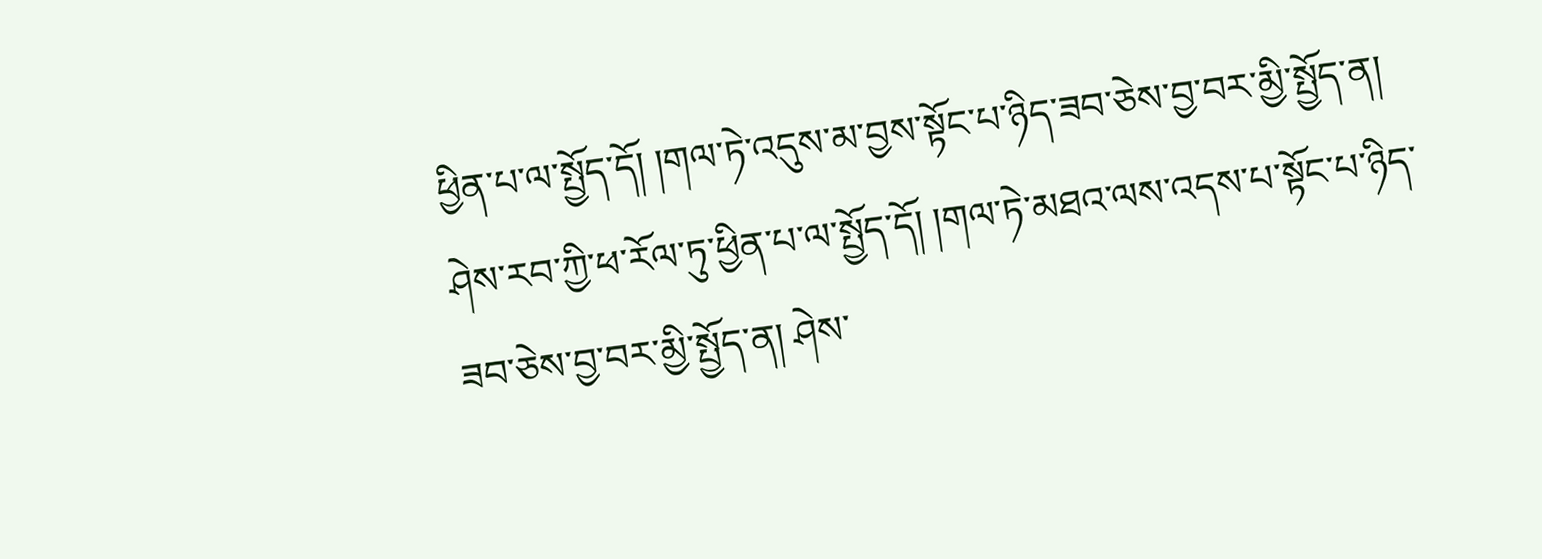ཕྱིན་པ་ལ་སྤྱོད་དོ། །གལ་ཏེ་འདུས་མ་བྱས་སྟོང་པ་ཉིད་ཟབ་ཅེས་བྱ་བར་མྱི་སྤྱོད་ན། ཤེས་རབ་ཀྱི་ཕ་རོལ་ཏུ་ཕྱིན་པ་ལ་སྤྱོད་དོ། །གལ་ཏེ་མཐའ་ལས་འདས་པ་སྟོང་པ་ཉིད་ཟབ་ཅེས་བྱ་བར་མྱི་སྤྱོད་ན། ཤེས་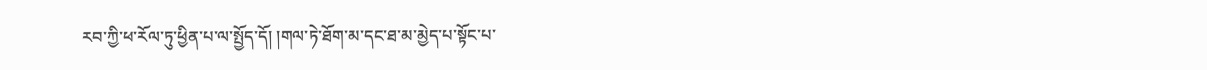རབ་ཀྱི་ཕ་རོལ་ཏུ་ཕྱིན་པ་ལ་སྤྱོད་དོ། །གལ་ཏེ་ཐོག་མ་དང་ཐ་མ་མྱེད་པ་སྟོང་པ་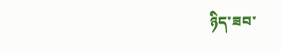ཉིད་ཟབ་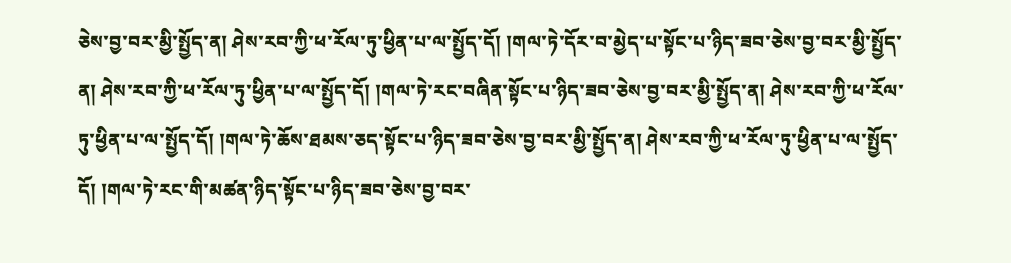ཅེས་བྱ་བར་མྱི་སྤྱོད་ན། ཤེས་རབ་ཀྱི་ཕ་རོལ་ཏུ་ཕྱིན་པ་ལ་སྤྱོད་དོ། །གལ་ཏེ་དོར་བ་མྱེད་པ་སྟོང་པ་ཉིད་ཟབ་ཅེས་བྱ་བར་མྱི་སྤྱོད་ན། ཤེས་རབ་ཀྱི་ཕ་རོལ་ཏུ་ཕྱིན་པ་ལ་སྤྱོད་དོ། །གལ་ཏེ་རང་བཞིན་སྟོང་པ་ཉིད་ཟབ་ཅེས་བྱ་བར་མྱི་སྤྱོད་ན། ཤེས་རབ་ཀྱི་ཕ་རོལ་ཏུ་ཕྱིན་པ་ལ་སྤྱོད་དོ། །གལ་ཏེ་ཆོས་ཐམས་ཅད་སྟོང་པ་ཉིད་ཟབ་ཅེས་བྱ་བར་མྱི་སྤྱོད་ན། ཤེས་རབ་ཀྱི་ཕ་རོལ་ཏུ་ཕྱིན་པ་ལ་སྤྱོད་དོ། །གལ་ཏེ་རང་གི་མཚན་ཉིད་སྟོང་པ་ཉིད་ཟབ་ཅེས་བྱ་བར་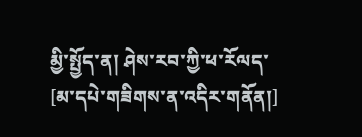མྱི་སྤྱོད་ན། ཤེས་རབ་ཀྱི་ཕ་རོལད་
[མ་དཔེ་གཟིགས་ན་འདིར་གནོན།]